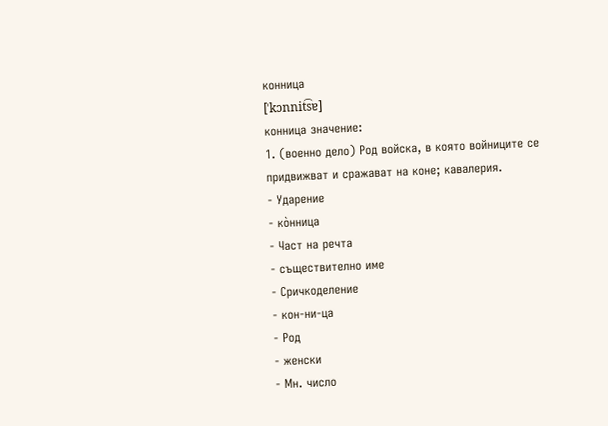конница
[ˈkɔnnit͡sɐ]
конница значение:
1. (военно дело) Род войска, в която войниците се придвижват и сражават на коне; кавалерия.
- Ударение
- ко̀нница
- Част на речта
- съществително име
- Сричкоделение
- кон-ни-ца
- Род
- женски
- Мн. число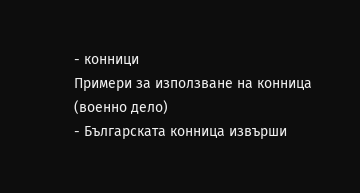- конници
Примери за използване на конница
(военно дело)
- Българската конница извърши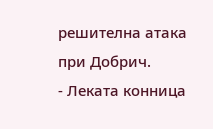решителна атака при Добрич.
- Леката конница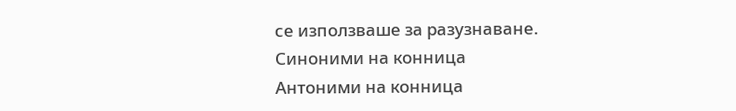се използваше за разузнаване.
Синоними на конница
Антоними на конница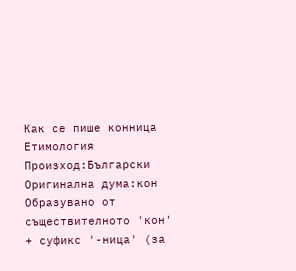Как се пише конница
Етимология
Произход:Български
Оригинална дума:кон
Образувано от съществителното 'кон' + суфикс '-ница' (за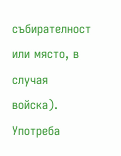събирателност или място, в случая войска).
Употреба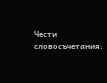Чести словосъчетания: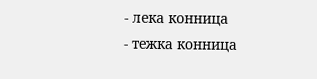- лека конница
- тежка конница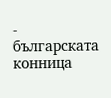- българската конница